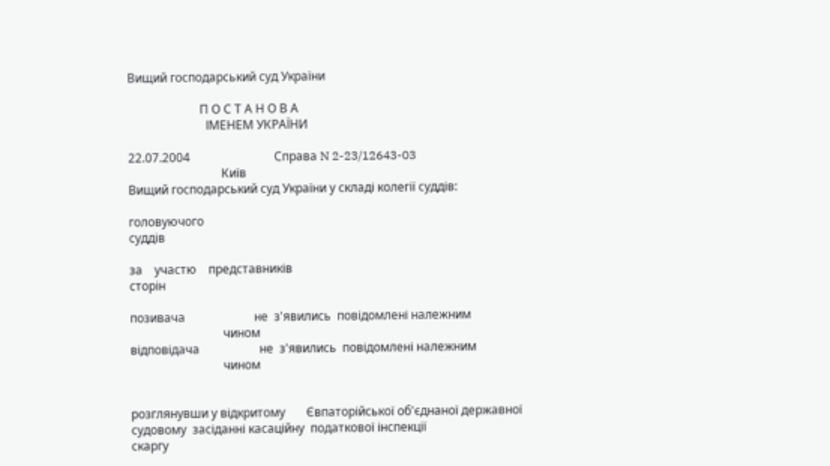Вищий господарський суд України

                        П О С Т А Н О В А
                          ІМЕНЕМ УКРАЇНИ

22.07.2004                            Справа N 2-23/12643-03
                               Київ
Вищий господарський суд України у складі колегії суддів:

головуючого
суддів

за    участю    представників
сторін

позивача                       не  з'явились  повідомлені належним
                               чином
відповідача                    не  з'явились  повідомлені належним
                               чином


розглянувши у відкритому       Євпаторійської об'єднаної державної
судовому  засіданні касаційну  податкової інспекції
скаргу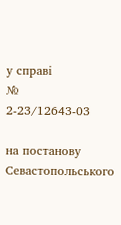у справі                       №    2-23/12643-03

на постанову
Севастопольського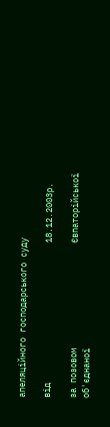апеляційного господарського суду

від                            18.12.2003р.

за позовом                     Євпаторійської об'єднаної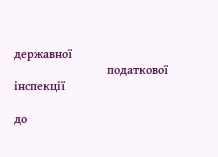державної
                               податкової інспекції

до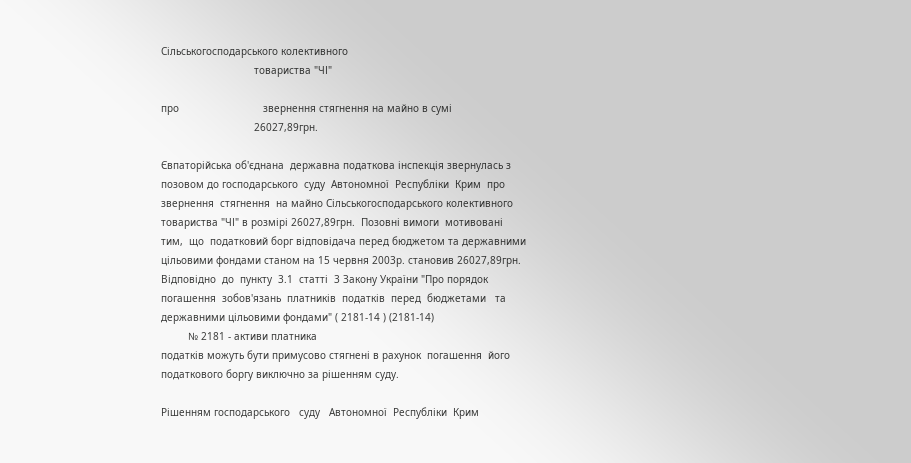Сільськогосподарського колективного
                               товариства "ЧІ"

про                            звернення стягнення на майно в сумі
                               26027,89грн.

Євпаторійська об'єднана  державна податкова інспекція звернулась з
позовом до господарського  суду  Автономної  Республіки  Крим  про
звернення  стягнення  на майно Сільськогосподарського колективного
товариства "ЧІ" в розмірі 26027,89грн.  Позовні вимоги  мотивовані
тим,  що  податковий борг відповідача перед бюджетом та державними
цільовими фондами станом на 15 червня 2003р. становив 26027,89грн.
Відповідно  до  пункту  3.1  статті  3 Закону України "Про порядок
погашення  зобов'язань  платників  податків  перед  бюджетами   та
державними цільовими фондами" ( 2181-14 ) (2181-14)
         № 2181 - активи платника
податків можуть бути примусово стягнені в рахунок  погашення  його
податкового боргу виключно за рішенням суду.

Рішенням господарського   суду   Автономної  Республіки  Крим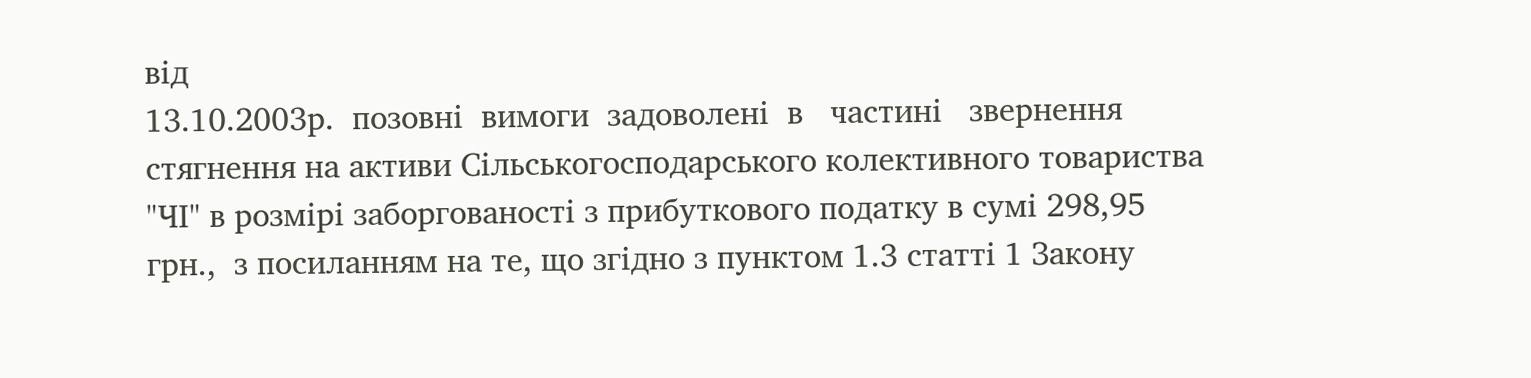від
13.10.2003р.  позовні  вимоги  задоволені  в   частині   звернення
стягнення на активи Сільськогосподарського колективного товариства
"ЧІ" в розмірі заборгованості з прибуткового податку в сумі 298,95
грн.,  з посиланням на те, що згідно з пунктом 1.3 статті 1 Закону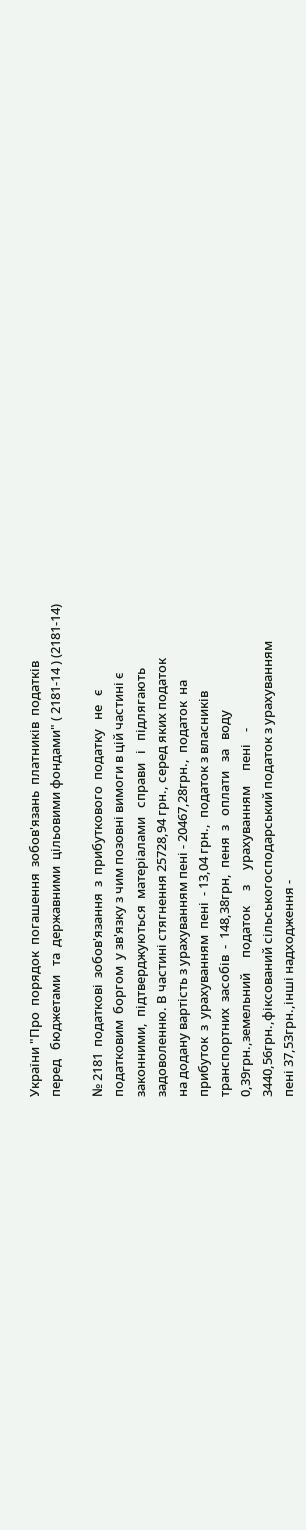України "Про  порядок  погашення  зобов'язань  платників  податків
перед   бюджетами   та  державними  цільовими фондами" ( 2181-14 ) (2181-14)

№ 2181  податкові  зобов'язання  з  прибуткового  податку   не   є
податковим  боргом  у зв'язку з чим позовні вимоги в цій частині є
законними,  підтверджуються  матеріалами   справи   і   підлягають
задоволенню. В частині стягнення 25728,94 грн., серед яких податок
на додану вартість з урахуванням пені - 20467,28грн.,  податок  на
прибуток  з  урахуванням  пені  - 13,04 грн.,  податок з власників
транспортних  засобів  -  148,38грн,  пеня  з   оплати   за   воду
0,39грн.,земельний     податок     з     урахуванням     пені    -
3440,56грн.,фіксований сільськогосподарський податок з урахуванням
пені 37,53грн.,інші надходження -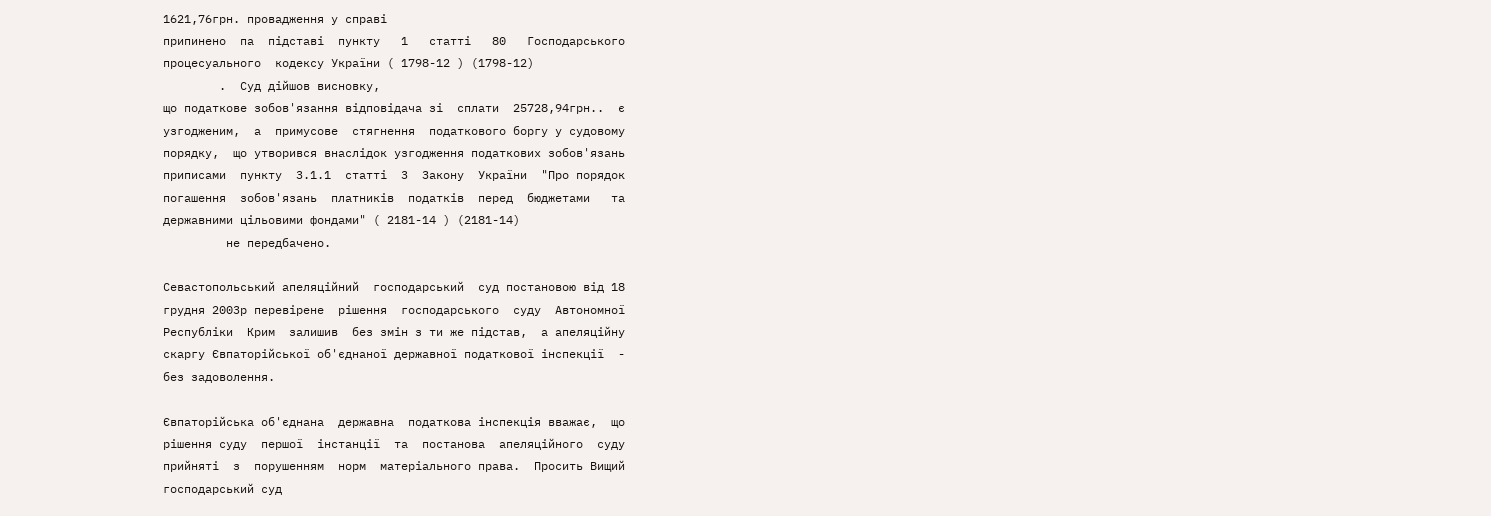1621,76грн. провадження у справі
припинено  па  підставі  пункту   1   статті   80   Господарського
процесуального  кодексу України ( 1798-12 ) (1798-12)
        .  Суд дійшов висновку,
що податкове зобов'язання відповідача зі  сплати  25728,94грн..  є
узгодженим,  а  примусове  стягнення  податкового боргу у судовому
порядку,  що утворився внаслідок узгодження податкових зобов'язань
приписами  пункту  3.1.1  статті  3  Закону  України  "Про порядок
погашення  зобов'язань  платників  податків  перед  бюджетами   та
державними цільовими фондами" ( 2181-14 ) (2181-14)
         не передбачено.

Севастопольський апеляційний  господарський  суд постановою від 18
грудня 2003р перевірене  рішення  господарського  суду  Автономної
Республіки  Крим  залишив  без змін з ти же підстав,  а апеляційну
скаргу Євпаторійської об'єднаної державної податкової інспекції  -
без задоволення.

Євпаторійська об'єднана  державна  податкова інспекція вважає,  що
рішення суду  першої  інстанції  та  постанова  апеляційного  суду
прийняті  з  порушенням  норм  матеріального права.  Просить Вищий
господарський суд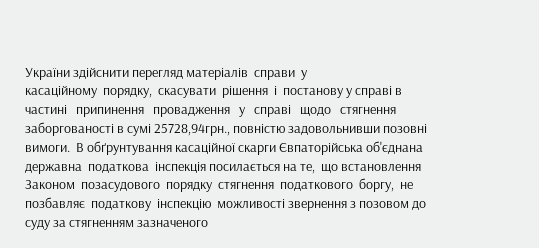України здійснити перегляд матеріалів  справи  у
касаційному  порядку,  скасувати  рішення  і  постанову у справі в
частині   припинення   провадження   у   справі   щодо   стягнення
заборгованості в сумі 25728,94грн., повністю задовольнивши позовні
вимоги.  В обґрунтування касаційної скарги Євпаторійська об'єднана
державна  податкова  інспекція посилається на те,  що встановлення
Законом  позасудового  порядку  стягнення  податкового  боргу,  не
позбавляє  податкову  інспекцію  можливості звернення з позовом до
суду за стягненням зазначеного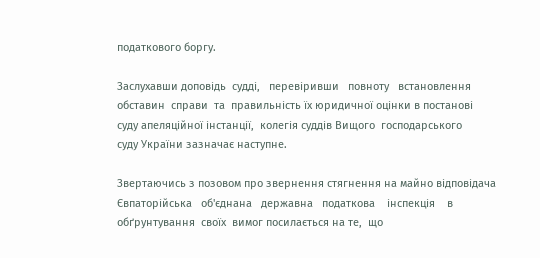податкового боргу.

Заслухавши доповідь  судді,   перевіривши   повноту   встановлення
обставин  справи  та  правильність їх юридичної оцінки в постанові
суду апеляційної інстанції,  колегія суддів Вищого  господарського
суду України зазначає наступне.

Звертаючись з позовом про звернення стягнення на майно відповідача
Євпаторійська   об'єднана   державна   податкова    інспекція    в
обґрунтування  своїх  вимог посилається на те,  що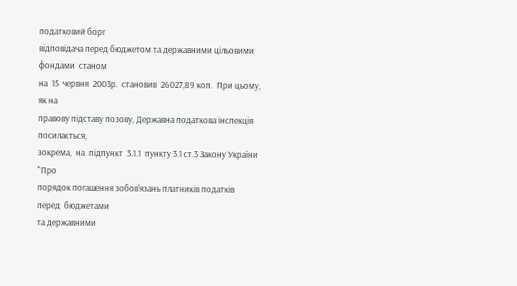податковий борг
відповідача перед бюджетом та державними цільовими фондами  станом
на  15  червня  2003р.  становив  26027,89 коп.  При цьому,  як на
правову підставу позову, Державна податкова інспекція посилається,
зокрема,  на  підпункт  3.1.1  пункту 3.1 ст.3 Закону України "Про
порядок погашення зобов'язань платників податків  перед  бюджетами
та державними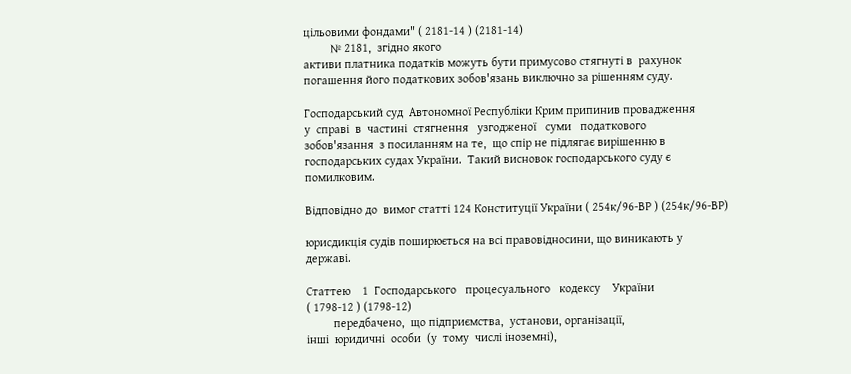цільовими фондами" ( 2181-14 ) (2181-14)
         № 2181,  згідно якого
активи платника податків можуть бути примусово стягнуті в  рахунок
погашення його податкових зобов'язань виключно за рішенням суду.

Господарський суд  Автономної Республіки Крим припинив провадження
у  справі  в  частині  стягнення   узгодженої   суми   податкового
зобов'язання  з посиланням на те,  що спір не підлягає вирішенню в
господарських судах України.  Такий висновок господарського суду є
помилковим.

Відповідно до  вимог статті 124 Конституції України ( 254к/96-ВР ) (254к/96-ВР)

юрисдикція судів поширюється на всі правовідносини, що виникають у
державі.

Статтею    1  Господарського   процесуального   кодексу    України
( 1798-12 ) (1798-12)
         передбачено,  що підприємства,  установи, організації,
інші  юридичні  особи  (у  тому  числі іноземні),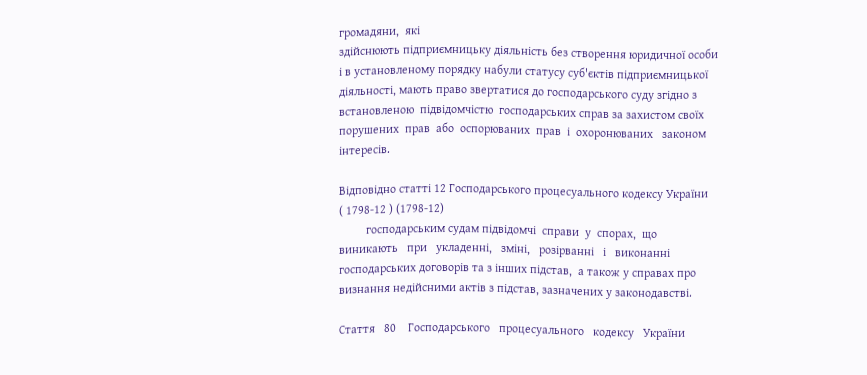громадяни,  які
здійснюють підприємницьку діяльність без створення юридичної особи
і в установленому порядку набули статусу суб'єктів підприємницької
діяльності, мають право звертатися до господарського суду згідно з
встановленою  підвідомчістю  господарських справ за захистом своїх
порушених  прав  або  оспорюваних  прав  і  охоронюваних   законом
інтересів.

Відповідно статті 12 Господарського процесуального кодексу України
( 1798-12 ) (1798-12)
         господарським судам підвідомчі  справи  у  спорах,  що
виникають   при   укладенні,   зміні,   розірванні   і   виконанні
господарських договорів та з інших підстав,  а також у справах про
визнання недійсними актів з підстав, зазначених у законодавстві.

Стаття   80    Господарського   процесуального   кодексу   України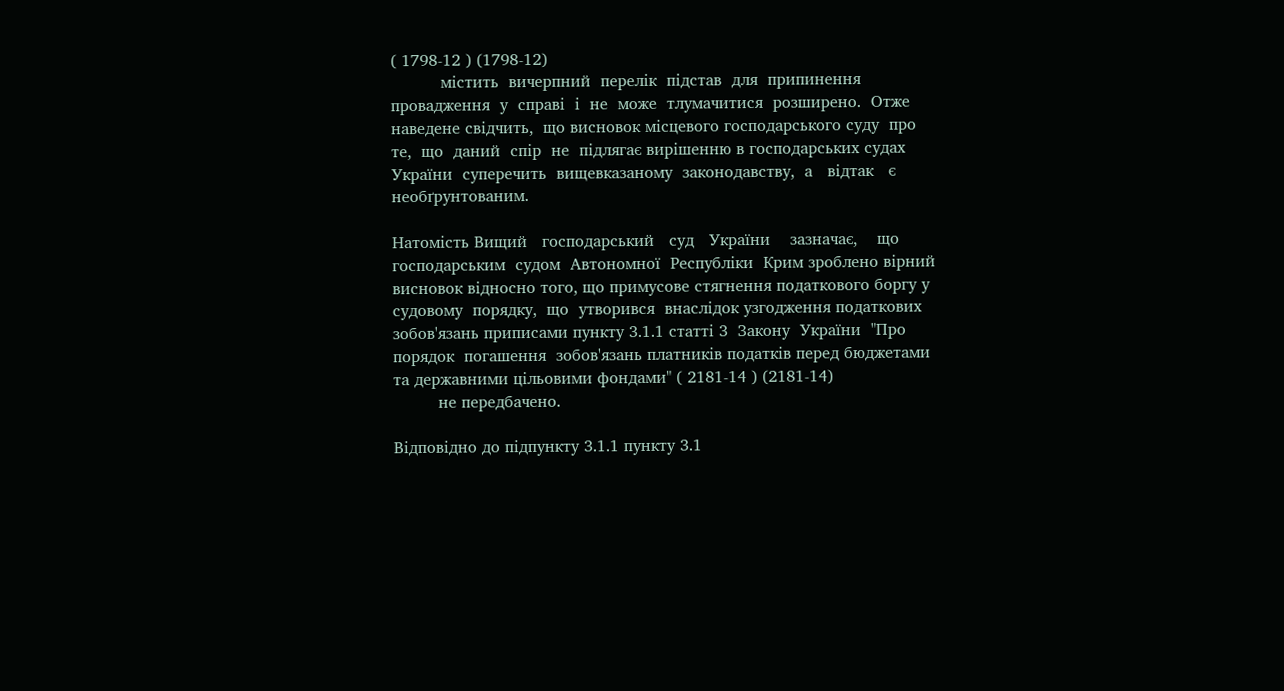( 1798-12 ) (1798-12)
          містить  вичерпний  перелік  підстав  для  припинення
провадження  у  справі  і  не  може  тлумачитися  розширено.  Отже
наведене свідчить,  що висновок місцевого господарського суду  про
те,  що  даний  спір  не  підлягає вирішенню в господарських судах
України  суперечить  вищевказаному  законодавству,  а   відтак   є
необґрунтованим.

Натомість Вищий   господарський   суд   України    зазначає,    що
господарським  судом  Автономної  Республіки  Крим зроблено вірний
висновок відносно того, що примусове стягнення податкового боргу у
судовому  порядку,  що  утворився  внаслідок узгодження податкових
зобов'язань приписами пункту 3.1.1 статті 3  Закону  України  "Про
порядок  погашення  зобов'язань платників податків перед бюджетами
та державними цільовими фондами" ( 2181-14 ) (2181-14)
         не передбачено.

Відповідно до підпункту 3.1.1 пункту 3.1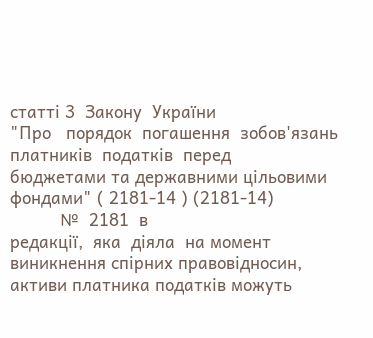статті 3  Закону  України
"Про   порядок  погашення  зобов'язань  платників  податків  перед
бюджетами та державними цільовими фондами" ( 2181-14 ) (2181-14)
          №  2181  в
редакції,  яка  діяла  на момент виникнення спірних правовідносин,
активи платника податків можуть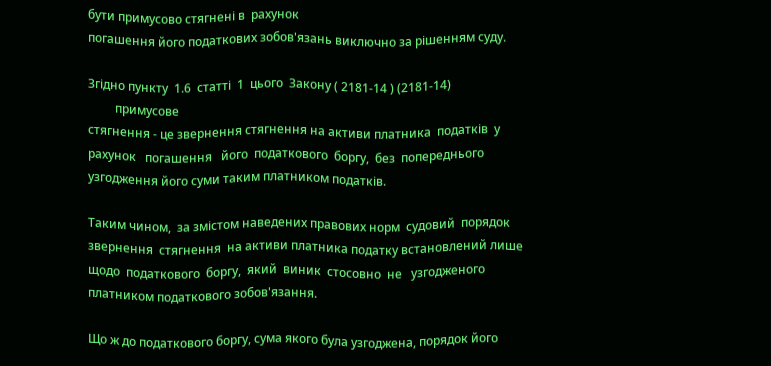бути примусово стягнені в  рахунок
погашення його податкових зобов'язань виключно за рішенням суду.

Згідно пункту  1.6  статті  1  цього  Закону ( 2181-14 ) (2181-14)
         примусове
стягнення - це звернення стягнення на активи платника  податків  у
рахунок   погашення   його  податкового  боргу,  без  попереднього
узгодження його суми таким платником податків.

Таким чином,  за змістом наведених правових норм  судовий  порядок
звернення  стягнення  на активи платника податку встановлений лише
щодо  податкового  боргу,  який  виник  стосовно  не   узгодженого
платником податкового зобов'язання.

Що ж до податкового боргу, сума якого була узгоджена, порядок його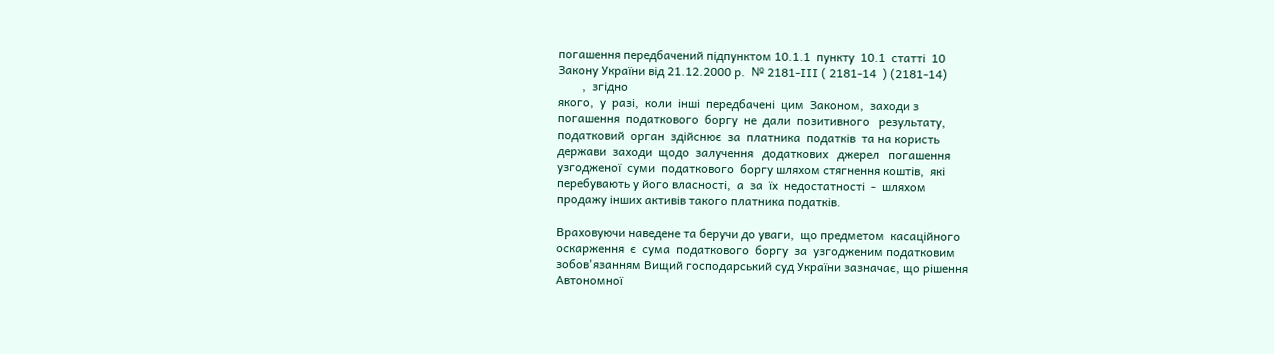погашення передбачений підпунктом 10.1.1  пункту  10.1  статті  10
Закону України від 21.12.2000 р.  № 2181-ІІІ ( 2181-14  ) (2181-14)
        ,  згідно
якого,  у  разі,  коли  інші  передбачені  цим  Законом,  заходи з
погашення  податкового  боргу  не  дали  позитивного   результату,
податковий  орган  здійснює  за  платника  податків  та на користь
держави  заходи  щодо  залучення   додаткових   джерел   погашення
узгодженої  суми  податкового  боргу шляхом стягнення коштів,  які
перебувають у його власності,  а  за  їх  недостатності  -  шляхом
продажу інших активів такого платника податків.

Враховуючи наведене та беручи до уваги,  що предметом  касаційного
оскарження  є  сума  податкового  боргу  за  узгодженим податковим
зобов'язанням Вищий господарський суд України зазначає, що рішення
Автономної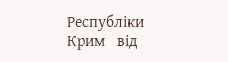Республіки   Крим   від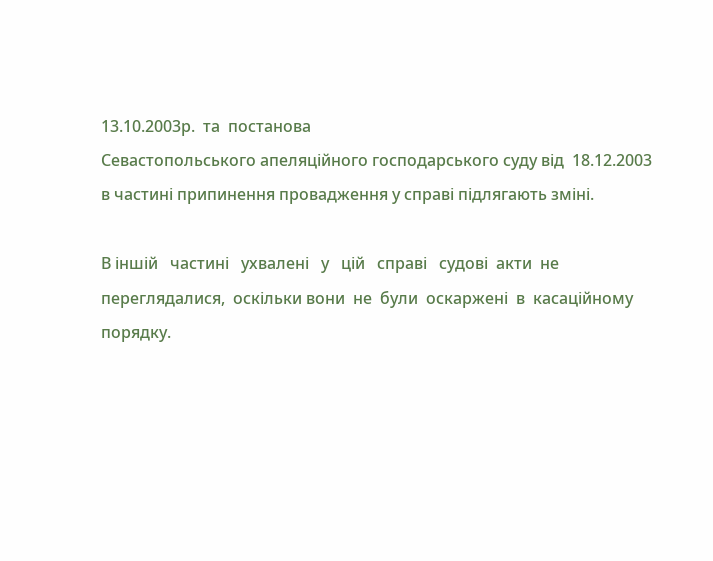13.10.2003р.  та  постанова
Севастопольського апеляційного господарського суду від  18.12.2003
в частині припинення провадження у справі підлягають зміні.

В іншій   частині   ухвалені   у   цій   справі   судові  акти  не
переглядалися,  оскільки вони  не  були  оскаржені  в  касаційному
порядку.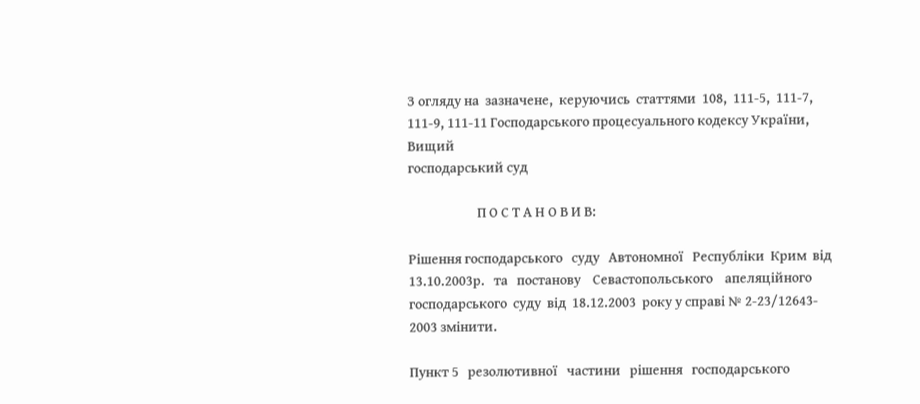З огляду на  зазначене,  керуючись  статтями  108,  111-5,  111-7,
111-9, 111-11 Господарського процесуального кодексу України, Вищий
господарський суд

                       П О С Т А Н О В И В:

Рішення господарського   суду   Автономної   Республіки  Крим  від
13.10.2003р.   та   постанову    Севастопольського    апеляційного
господарського  суду  від  18.12.2003  року у справі № 2-23/12643-
2003 змінити.

Пункт 5   резолютивної   частини   рішення   господарського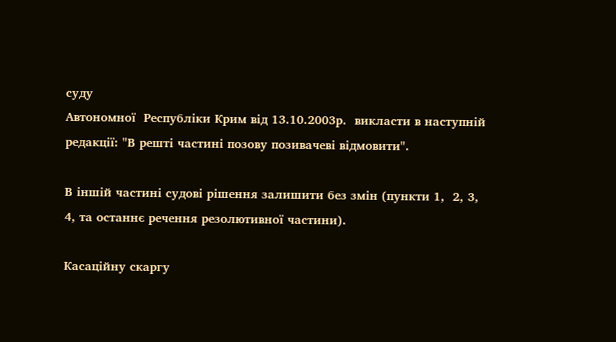суду
Автономної  Республіки Крим від 13.10.2003р.  викласти в наступній
редакції: "В решті частині позову позивачеві відмовити".

В іншій частині судові рішення залишити без змін (пункти 1,  2, 3,
4, та останнє речення резолютивної частини).

Касаційну скаргу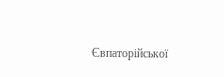Євпаторійської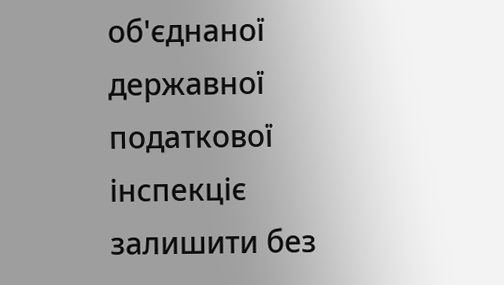об'єднаної  державної  податкової
інспекціє залишити без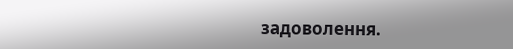задоволення.